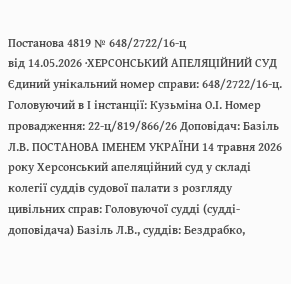Постанова 4819 № 648/2722/16-ц
від 14.05.2026 ·ХЕРСОНСЬКИЙ АПЕЛЯЦІЙНИЙ СУД Єдиний унікальний номер справи: 648/2722/16-ц. Головуючий в І інстанції: Кузьміна О.І. Номер провадження: 22-ц/819/866/26 Доповідач: Базіль Л.В. ПОСТАНОВА ІМЕНЕМ УКРАЇНИ 14 травня 2026 року Херсонський апеляційний суд у складі колегії суддів судової палати з розгляду цивільних справ: Головуючої судді (судді-доповідача) Базіль Л.В., суддів: Бездрабко,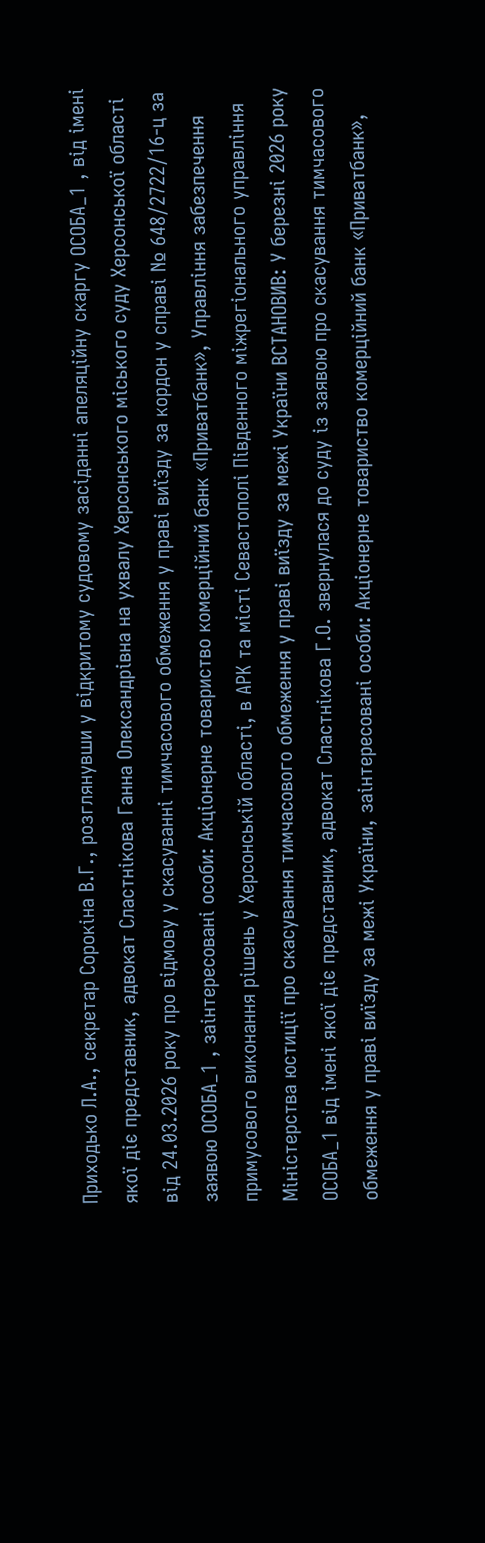Приходько Л.А., секретар Сорокіна В.Г., розглянувши у відкритому судовому засіданні апеляційну скаргу ОСОБА_1 , від імені якої діє представник, адвокат Сластнікова Ганна Олександрівна на ухвалу Херсонського міського суду Херсонської області від 24.03.2026 року про відмову у скасуванні тимчасового обмеження у праві виїзду за кордон у справі № 648/2722/16-ц за заявою ОСОБА_1 , заінтересовані особи: Акціонерне товариство комерційний банк «Приватбанк», Управління забезпечення примусового виконання рішень у Херсонській області, в АРК та місті Севастополі Південного міжрегіонального управління Міністерства юстиції про скасування тимчасового обмеження у праві виїзду за межі України ВСТАНОВИВ: У березні 2026 року ОСОБА_1 від імені якої діє представник, адвокат Сластнікова Г.О. звернулася до суду із заявою про скасування тимчасового обмеження у праві виїзду за межі України, заінтересовані особи: Акціонерне товариство комерційний банк «Приватбанк»,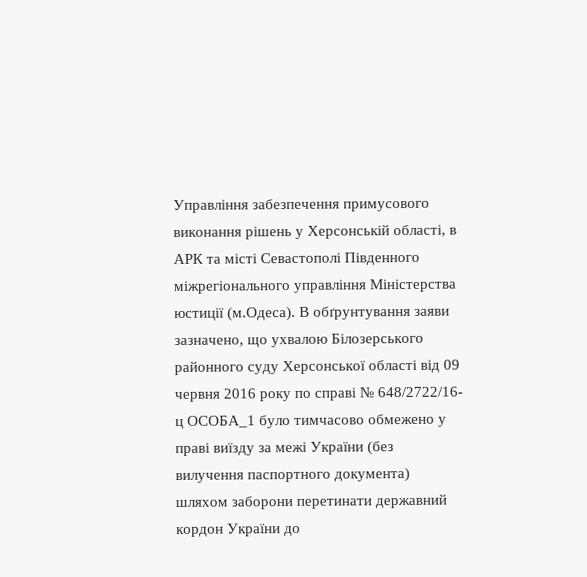Управління забезпечення примусового виконання рішень у Херсонській області, в АРК та місті Севастополі Південного міжрегіонального управління Міністерства юстиції (м.Одеса). В обґрунтування заяви зазначено, що ухвалою Білозерського районного суду Херсонської області від 09 червня 2016 року по справі № 648/2722/16-ц ОСОБА_1 було тимчасово обмежено у праві виїзду за межі України (без вилучення паспортного документа) шляхом заборони перетинати державний кордон України до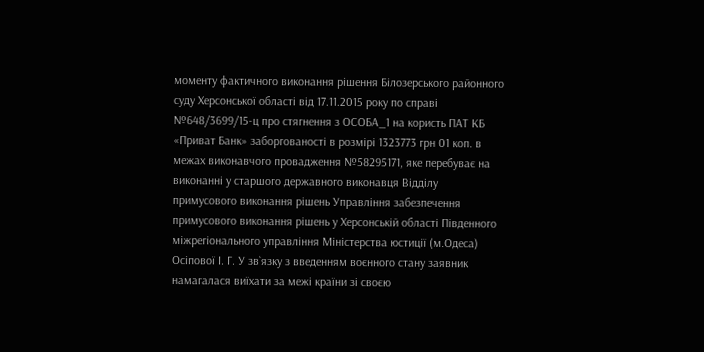моменту фактичного виконання рішення Білозерського районного суду Херсонської області від 17.11.2015 року по справі №648/3699/15-ц про стягнення з ОСОБА_1 на користь ПАТ КБ «Приват Банк» заборгованості в розмірі 1323773 грн 01 коп. в межах виконавчого провадження №58295171, яке перебуває на виконанні у старшого державного виконавця Відділу примусового виконання рішень Управління забезпечення примусового виконання рішень у Херсонській області Південного міжрегіонального управління Міністерства юстиції (м.Одеса) Осіпової І. Г. У зв`язку з введенням воєнного стану заявник намагалася виїхати за межі країни зі своєю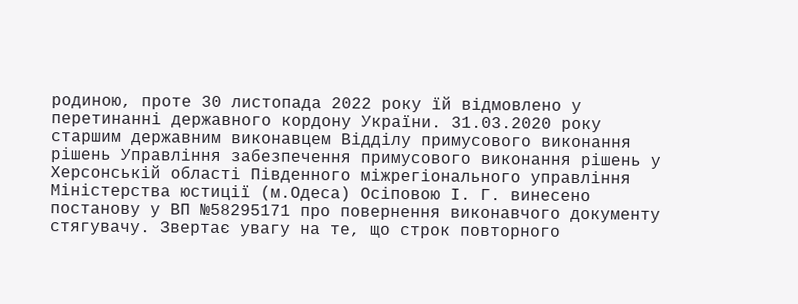родиною, проте 30 листопада 2022 року їй відмовлено у перетинанні державного кордону України. 31.03.2020 року старшим державним виконавцем Відділу примусового виконання рішень Управління забезпечення примусового виконання рішень у Херсонській області Південного міжрегіонального управління Міністерства юстиції (м.Одеса) Осіповою І. Г. винесено постанову у ВП №58295171 про повернення виконавчого документу стягувачу. Звертає увагу на те, що строк повторного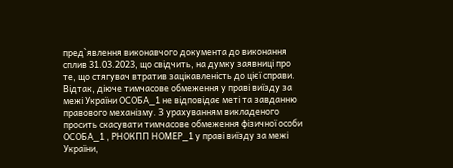пред`явлення виконавчого документа до виконання сплив 31.03.2023, що свідчить, на думку заявниці про те, що стягувач втратив зацікавленість до цієї справи. Відтак, діюче тимчасове обмеження у праві виїзду за межі України ОСОБА_1 не відповідає меті та завданню правового механізму. З урахуванням викладеного просить скасувати тимчасове обмеження фізичної особи ОСОБА_1 , РНОКПП НОМЕР_1 у праві виїзду за межі України,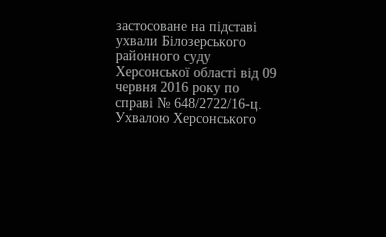застосоване на підставі ухвали Білозерського районного суду Херсонської області від 09 червня 2016 року по справі № 648/2722/16-ц. Ухвалою Херсонського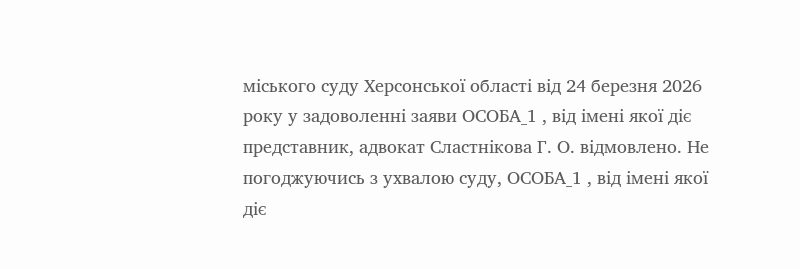міського суду Херсонської області від 24 березня 2026 року у задоволенні заяви ОСОБА_1 , від імені якої діє представник, адвокат Сластнікова Г. О. відмовлено. Не погоджуючись з ухвалою суду, ОСОБА_1 , від імені якої діє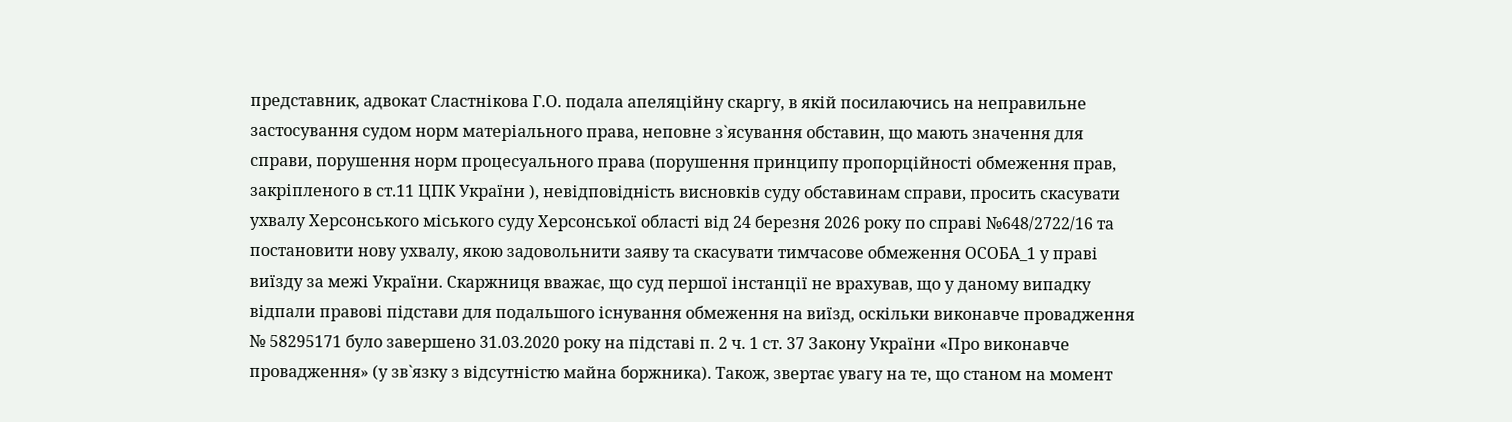представник, адвокат Сластнікова Г.О. подала апеляційну скаргу, в якій посилаючись на неправильне застосування судом норм матеріального права, неповне з`ясування обставин, що мають значення для справи, порушення норм процесуального права (порушення принципу пропорційності обмеження прав, закріпленого в ст.11 ЦПК України ), невідповідність висновків суду обставинам справи, просить скасувати ухвалу Херсонського міського суду Херсонської області від 24 березня 2026 року по справі №648/2722/16 та постановити нову ухвалу, якою задовольнити заяву та скасувати тимчасове обмеження ОСОБА_1 у праві виїзду за межі України. Скаржниця вважає, що суд першої інстанції не врахував, що у даному випадку відпали правові підстави для подальшого існування обмеження на виїзд, оскільки виконавче провадження № 58295171 було завершено 31.03.2020 року на підставі п. 2 ч. 1 ст. 37 Закону України «Про виконавче провадження» (у зв`язку з відсутністю майна боржника). Також, звертає увагу на те, що станом на момент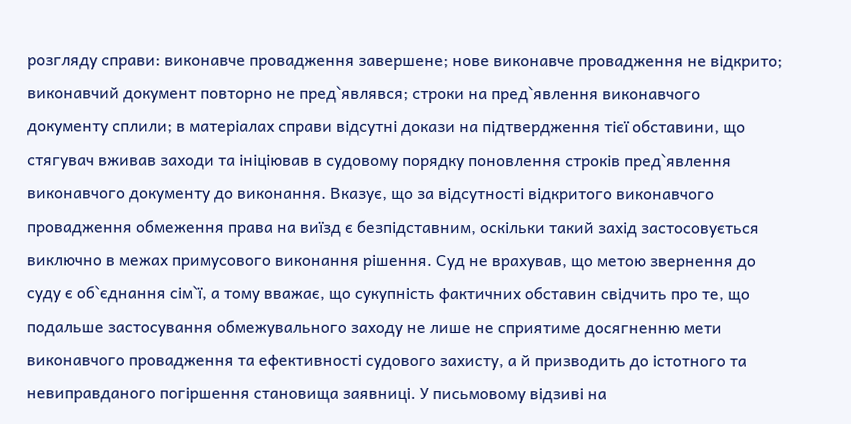розгляду справи: виконавче провадження завершене; нове виконавче провадження не відкрито; виконавчий документ повторно не пред`являвся; строки на пред`явлення виконавчого документу сплили; в матеріалах справи відсутні докази на підтвердження тієї обставини, що стягувач вживав заходи та ініціював в судовому порядку поновлення строків пред`явлення виконавчого документу до виконання. Вказує, що за відсутності відкритого виконавчого провадження обмеження права на виїзд є безпідставним, оскільки такий захід застосовується виключно в межах примусового виконання рішення. Суд не врахував, що метою звернення до суду є об`єднання сім`ї, а тому вважає, що сукупність фактичних обставин свідчить про те, що подальше застосування обмежувального заходу не лише не сприятиме досягненню мети виконавчого провадження та ефективності судового захисту, а й призводить до істотного та невиправданого погіршення становища заявниці. У письмовому відзиві на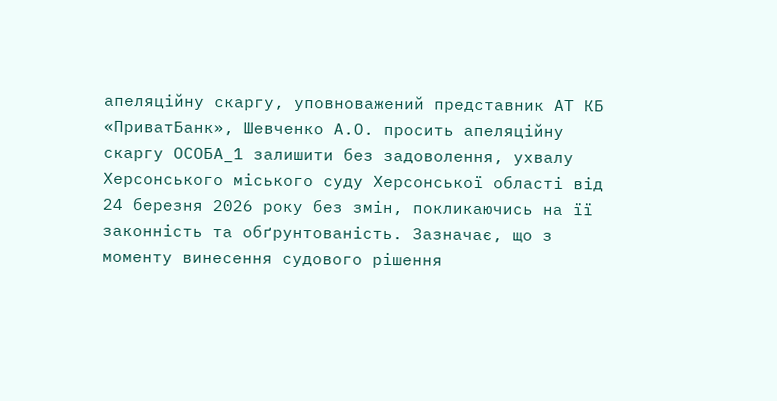апеляційну скаргу, уповноважений представник АТ КБ «ПриватБанк», Шевченко А.О. просить апеляційну скаргу ОСОБА_1 залишити без задоволення, ухвалу Херсонського міського суду Херсонської області від 24 березня 2026 року без змін, покликаючись на її законність та обґрунтованість. Зазначає, що з моменту винесення судового рішення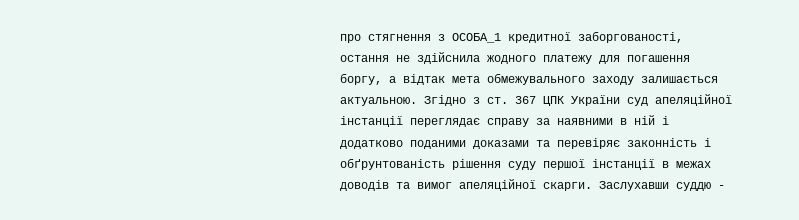про стягнення з ОСОБА_1 кредитної заборгованості, остання не здійснила жодного платежу для погашення боргу, а відтак мета обмежувального заходу залишається актуальною. Згідно з ст. 367 ЦПК України суд апеляційної інстанції переглядає справу за наявними в ній і додатково поданими доказами та перевіряє законність і обґрунтованість рішення суду першої інстанції в межах доводів та вимог апеляційної скарги. Заслухавши суддю -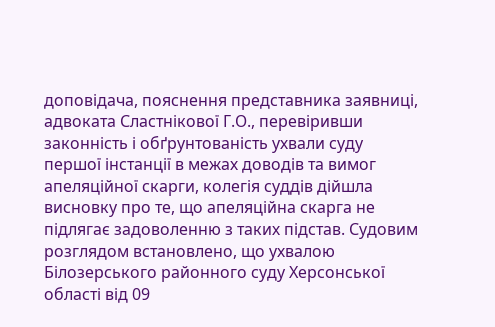доповідача, пояснення представника заявниці, адвоката Сластнікової Г.О., перевіривши законність і обґрунтованість ухвали суду першої інстанції в межах доводів та вимог апеляційної скарги, колегія суддів дійшла висновку про те, що апеляційна скарга не підлягає задоволенню з таких підстав. Судовим розглядом встановлено, що ухвалою Білозерського районного суду Херсонської області від 09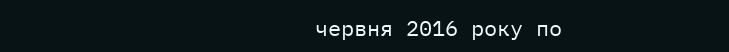червня 2016 року по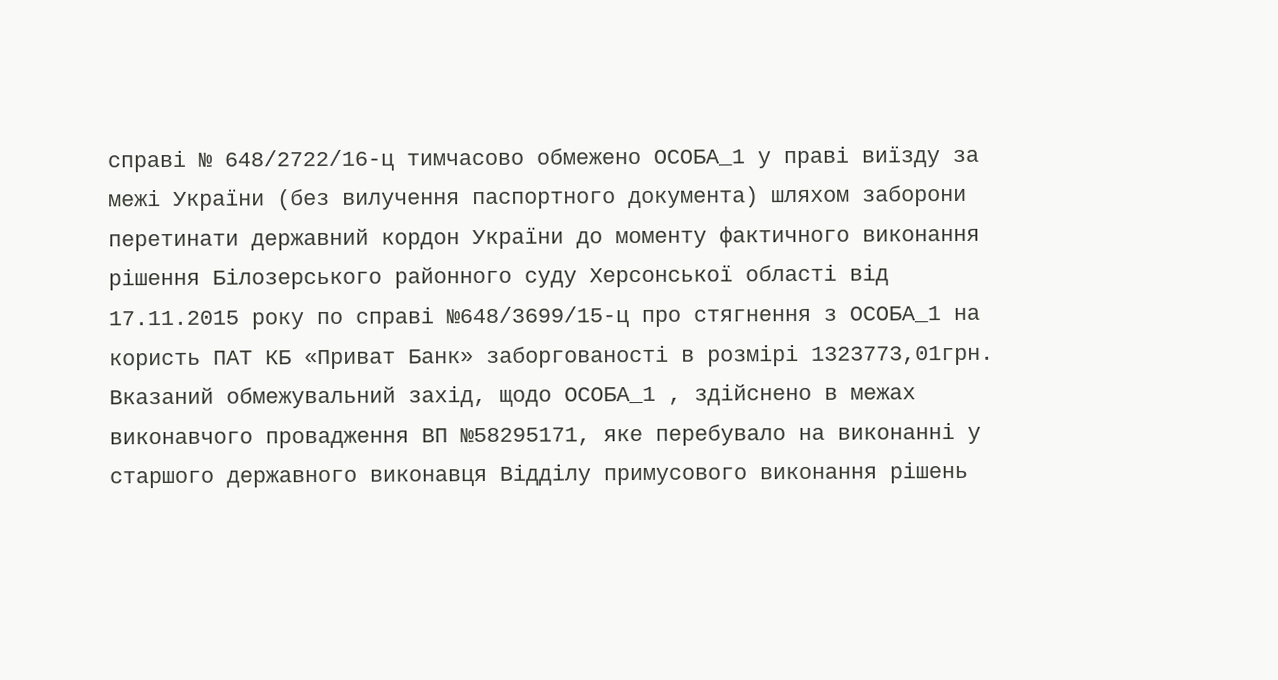справі № 648/2722/16-ц тимчасово обмежено ОСОБА_1 у праві виїзду за межі України (без вилучення паспортного документа) шляхом заборони перетинати державний кордон України до моменту фактичного виконання рішення Білозерського районного суду Херсонської області від 17.11.2015 року по справі №648/3699/15-ц про стягнення з ОСОБА_1 на користь ПАТ КБ «Приват Банк» заборгованості в розмірі 1323773,01грн. Вказаний обмежувальний захід, щодо ОСОБА_1 , здійснено в межах виконавчого провадження ВП №58295171, яке перебувало на виконанні у старшого державного виконавця Відділу примусового виконання рішень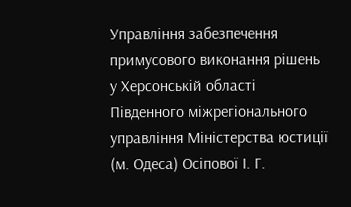Управління забезпечення примусового виконання рішень у Херсонській області Південного міжрегіонального управління Міністерства юстиції (м. Одеса) Осіпової І. Г.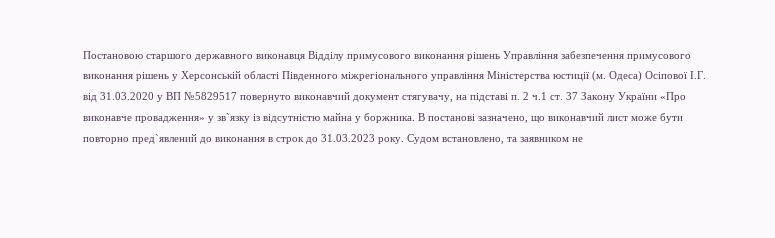Постановою старшого державного виконавця Відділу примусового виконання рішень Управління забезпечення примусового виконання рішень у Херсонській області Південного міжрегіонального управління Міністерства юстиції (м. Одеса) Осіпової І.Г. від 31.03.2020 у ВП №5829517 повернуто виконавчий документ стягувачу, на підставі п. 2 ч.1 ст. 37 Закону України «Про виконавче провадження» у зв`язку із відсутністю майна у боржника. В постанові зазначено, що виконавчий лист може бути повторно пред`явлений до виконання в строк до 31.03.2023 року. Судом встановлено, та заявником не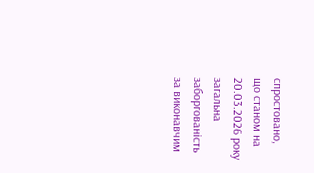спростовано, що станом на 20.03.2026 року загальна заборгованість за виконавчим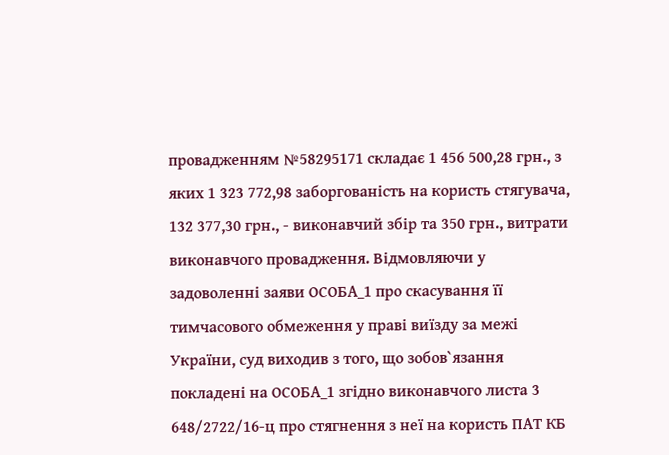провадженням №58295171 складає 1 456 500,28 грн., з яких 1 323 772,98 заборгованість на користь стягувача, 132 377,30 грн., - виконавчий збір та 350 грн., витрати виконавчого провадження. Відмовляючи у задоволенні заяви ОСОБА_1 про скасування її тимчасового обмеження у праві виїзду за межі України, суд виходив з того, що зобов`язання покладені на ОСОБА_1 згідно виконавчого листа 3 648/2722/16-ц про стягнення з неї на користь ПАТ КБ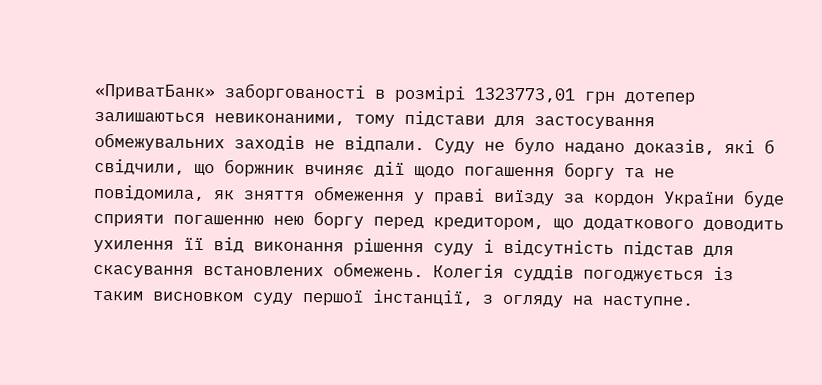«ПриватБанк» заборгованості в розмірі 1323773,01 грн дотепер залишаються невиконаними, тому підстави для застосування обмежувальних заходів не відпали. Суду не було надано доказів, які б свідчили, що боржник вчиняє дії щодо погашення боргу та не повідомила, як зняття обмеження у праві виїзду за кордон України буде сприяти погашенню нею боргу перед кредитором, що додаткового доводить ухилення її від виконання рішення суду і відсутність підстав для скасування встановлених обмежень. Колегія суддів погоджується із таким висновком суду першої інстанції, з огляду на наступне.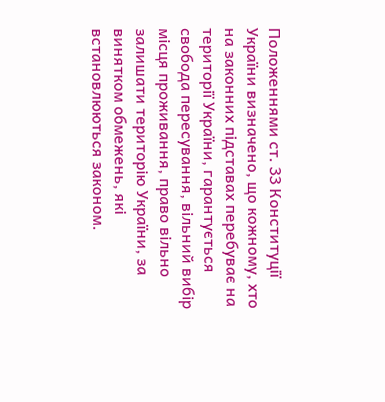Положеннями ст. 33 Конституції України визначено, що кожному, хто на законних підставах перебуває на території України, гарантується свобода пересування, вільний вибір місця проживання, право вільно залишати територію України, за винятком обмежень, які встановлюються законом.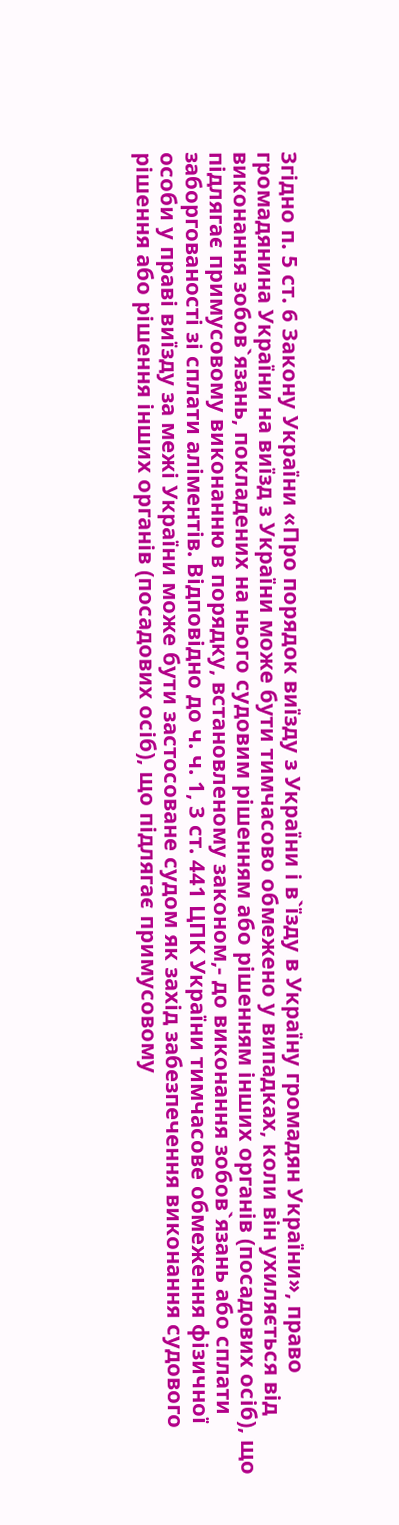Згідно п. 5 ст. 6 Закону України «Про порядок виїзду з України і в`їзду в Україну громадян України», право громадянина України на виїзд з України може бути тимчасово обмежено у випадках, коли він ухиляється від виконання зобов`язань, покладених на нього судовим рішенням або рішенням інших органів (посадових осіб), що підлягає примусовому виконанню в порядку, встановленому законом,- до виконання зобов`язань або сплати заборгованості зі сплати аліментів. Відповідно до ч. ч. 1, 3 ст. 441 ЦПК України тимчасове обмеження фізичної особи у праві виїзду за межі України може бути застосоване судом як захід забезпечення виконання судового рішення або рішення інших органів (посадових осіб), що підлягає примусовому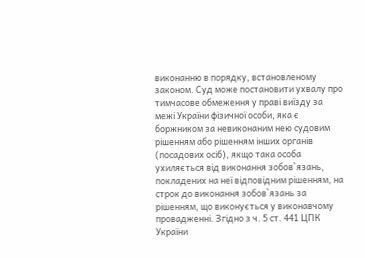виконанню в порядку, встановленому законом. Суд може постановити ухвалу про тимчасове обмеження у праві виїзду за межі України фізичної особи, яка є боржником за невиконаним нею судовим рішенням або рішенням інших органів (посадових осіб), якщо така особа ухиляється від виконання зобов`язань, покладених на неї відповідним рішенням, на строк до виконання зобов`язань за рішенням, що виконується у виконавчому провадженні. Згідно з ч. 5 ст. 441 ЦПК України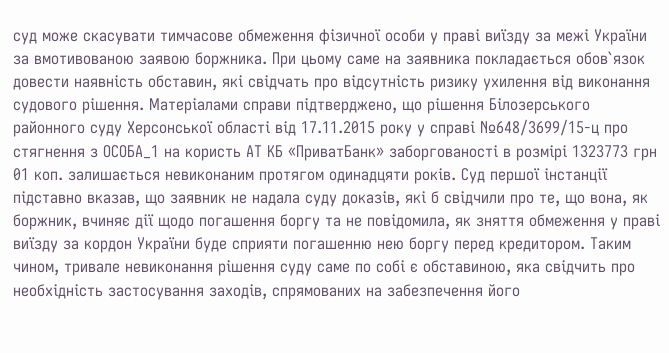суд може скасувати тимчасове обмеження фізичної особи у праві виїзду за межі України за вмотивованою заявою боржника. При цьому саме на заявника покладається обов`язок довести наявність обставин, які свідчать про відсутність ризику ухилення від виконання судового рішення. Матеріалами справи підтверджено, що рішення Білозерського районного суду Херсонської області від 17.11.2015 року у справі №648/3699/15-ц про стягнення з ОСОБА_1 на користь АТ КБ «ПриватБанк» заборгованості в розмірі 1323773 грн 01 коп. залишається невиконаним протягом одинадцяти років. Суд першої інстанції підставно вказав, що заявник не надала суду доказів, які б свідчили про те, що вона, як боржник, вчиняє дії щодо погашення боргу та не повідомила, як зняття обмеження у праві виїзду за кордон України буде сприяти погашенню нею боргу перед кредитором. Таким чином, тривале невиконання рішення суду саме по собі є обставиною, яка свідчить про необхідність застосування заходів, спрямованих на забезпечення його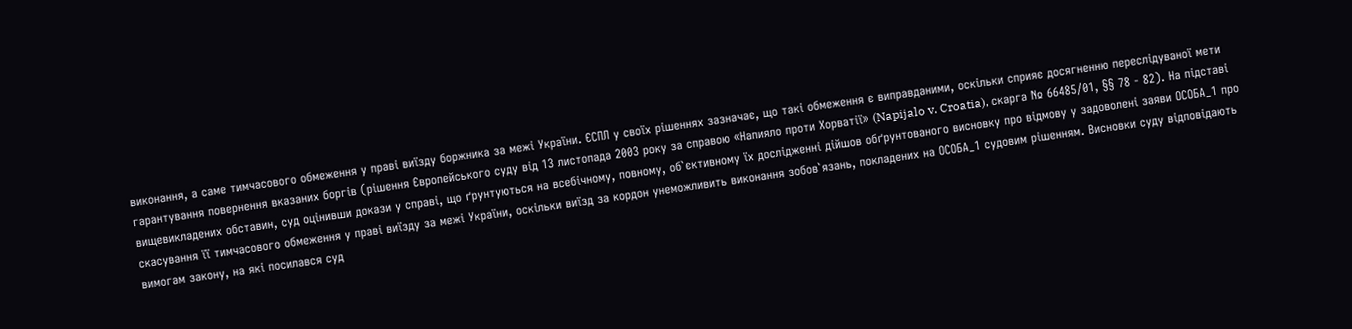виконання, а саме тимчасового обмеження у праві виїзду боржника за межі України. ЄСПЛ у своїх рішеннях зазначає, що такі обмеження є виправданими, оскільки сприяє досягненню переслідуваної мети гарантування повернення вказаних боргів (рішення Європейського суду від 13 листопада 2003 року за справою «Напияло проти Хорватії» (Napijalo v. Croatia), скарга № 66485/01, §§ 78 - 82). На підставі вищевикладених обставин, суд оцінивши докази у справі, що ґрунтуються на всебічному, повному, об`єктивному їх дослідженні дійшов обґрунтованого висновку про відмову у задоволені заяви ОСОБА_1 про скасування її тимчасового обмеження у праві виїзду за межі України, оскільки виїзд за кордон унеможливить виконання зобов`язань, покладених на ОСОБА_1 судовим рішенням. Висновки суду відповідають вимогам закону, на які посилався суд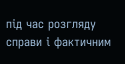під час розгляду справи і фактичним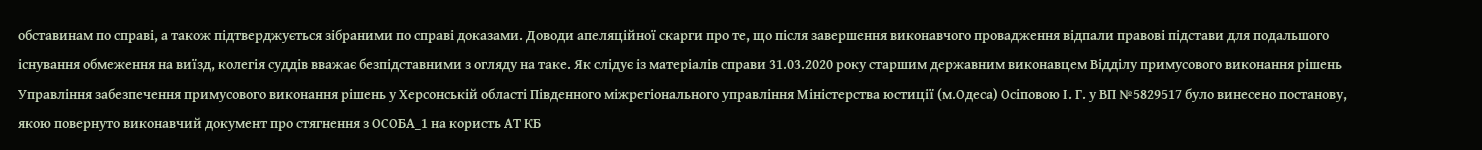обставинам по справі, а також підтверджується зібраними по справі доказами. Доводи апеляційної скарги про те, що після завершення виконавчого провадження відпали правові підстави для подальшого існування обмеження на виїзд, колегія суддів вважає безпідставними з огляду на таке. Як слідує із матеріалів справи 31.03.2020 року старшим державним виконавцем Відділу примусового виконання рішень Управління забезпечення примусового виконання рішень у Херсонській області Південного міжрегіонального управління Міністерства юстиції (м.Одеса) Осіповою І. Г. у ВП №5829517 було винесено постанову, якою повернуто виконавчий документ про стягнення з ОСОБА_1 на користь АТ КБ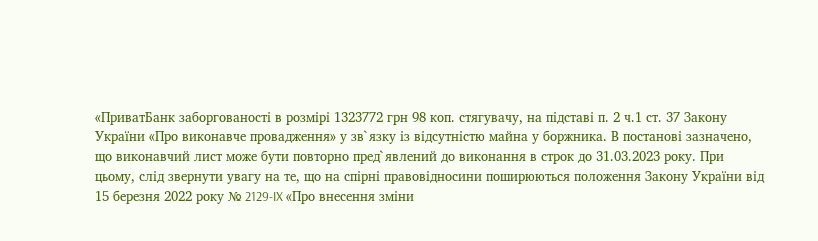«ПриватБанк заборгованості в розмірі 1323772 грн 98 коп. стягувачу, на підставі п. 2 ч.1 ст. 37 Закону України «Про виконавче провадження» у зв`язку із відсутністю майна у боржника. В постанові зазначено, що виконавчий лист може бути повторно пред`явлений до виконання в строк до 31.03.2023 року. При цьому, слід звернути увагу на те, що на спірні правовідносини поширюються положення Закону України від 15 березня 2022 року № 2129-IX «Про внесення зміни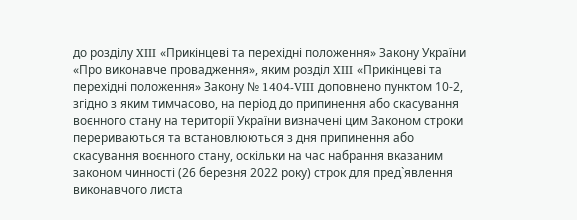до розділу XIII «Прикінцеві та перехідні положення» Закону України «Про виконавче провадження», яким розділ XIII «Прикінцеві та перехідні положення» Закону № 1404-VIII доповнено пунктом 10-2, згідно з яким тимчасово, на період до припинення або скасування воєнного стану на території України визначені цим Законом строки перериваються та встановлюються з дня припинення або скасування воєнного стану, оскільки на час набрання вказаним законом чинності (26 березня 2022 року) строк для пред`явлення виконавчого листа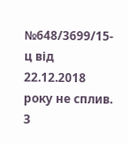№648/3699/15-ц від 22.12.2018 року не сплив. З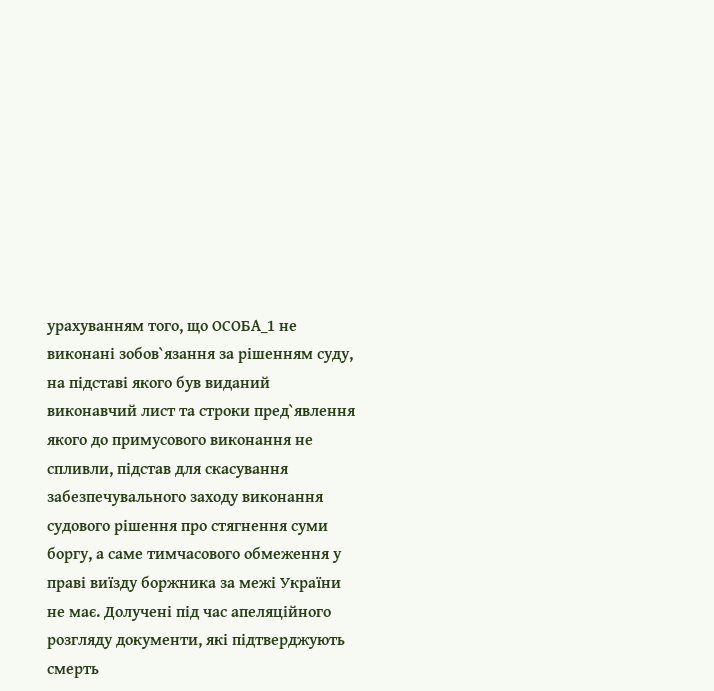урахуванням того, що ОСОБА_1 не виконані зобов`язання за рішенням суду, на підставі якого був виданий виконавчий лист та строки пред`явлення якого до примусового виконання не спливли, підстав для скасування забезпечувального заходу виконання судового рішення про стягнення суми боргу, а саме тимчасового обмеження у праві виїзду боржника за межі України не має. Долучені під час апеляційного розгляду документи, які підтверджують смерть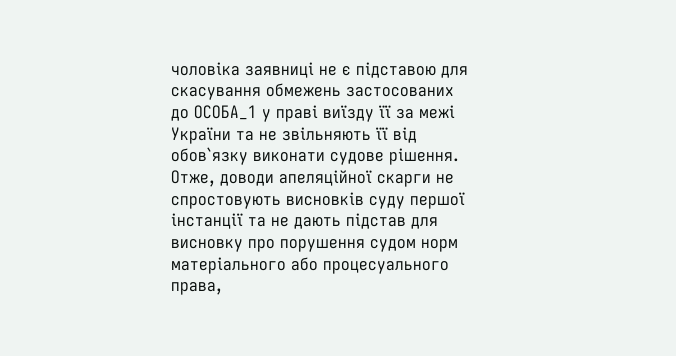чоловіка заявниці не є підставою для скасування обмежень застосованих до ОСОБА_1 у праві виїзду її за межі України та не звільняють її від обов`язку виконати судове рішення. Отже, доводи апеляційної скарги не спростовують висновків суду першої інстанції та не дають підстав для висновку про порушення судом норм матеріального або процесуального права,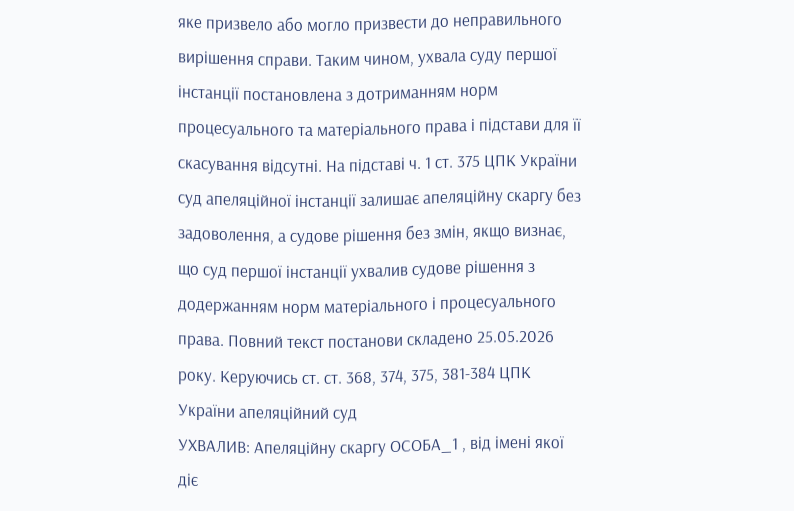яке призвело або могло призвести до неправильного вирішення справи. Таким чином, ухвала суду першої інстанції постановлена з дотриманням норм процесуального та матеріального права і підстави для її скасування відсутні. На підставі ч. 1 ст. 375 ЦПК України суд апеляційної інстанції залишає апеляційну скаргу без задоволення, а судове рішення без змін, якщо визнає, що суд першої інстанції ухвалив судове рішення з додержанням норм матеріального і процесуального права. Повний текст постанови складено 25.05.2026 року. Керуючись ст. ст. 368, 374, 375, 381-384 ЦПК України апеляційний суд
УХВАЛИВ: Апеляційну скаргу ОСОБА_1 , від імені якої діє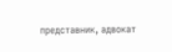представник, адвокат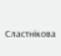Сластнікова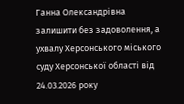Ганна Олександрівна залишити без задоволення, а ухвалу Херсонського міського суду Херсонської області від 24.03.2026 року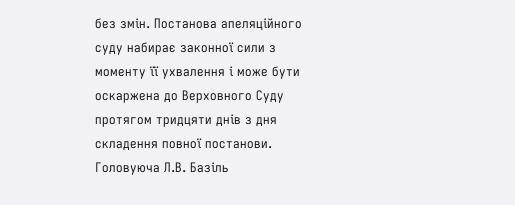без змін. Постанова апеляційного суду набирає законної сили з моменту її ухвалення і може бути оскаржена до Верховного Суду протягом тридцяти днів з дня складення повної постанови. Головуюча Л.В. Базіль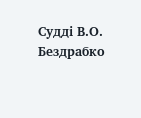Судді В.О. Бездрабко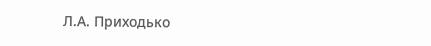Л.А. Приходько